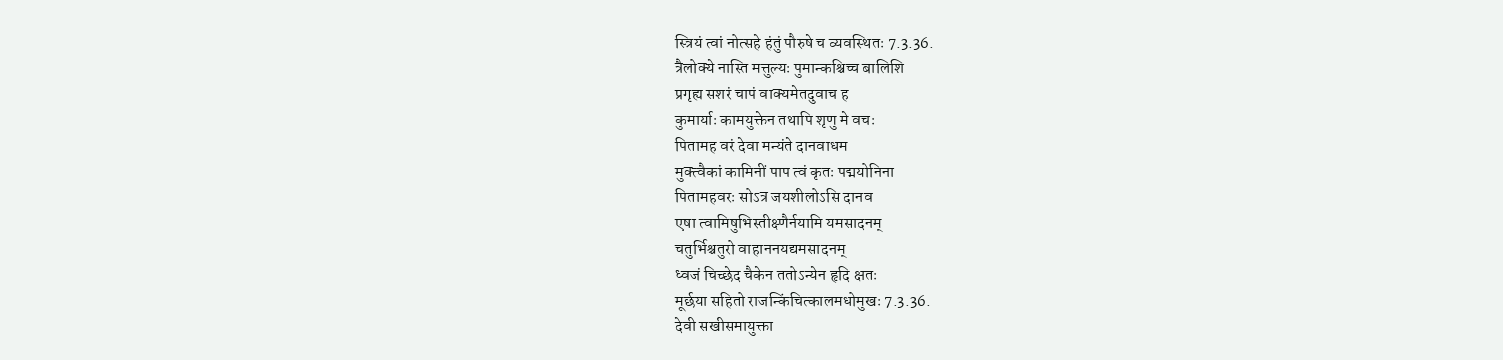स्त्रियं त्वां नोत्सहे हंतुं पौरुषे च व्यवस्थितः 7.3.36.
त्रैलोक्ये नास्ति मत्तुल्यः पुमान्कश्चिच्च बालिशि
प्रगृह्य सशरं चापं वाक्यमेतदुवाच ह
कुमार्याः कामयुक्तेन तथापि शृणु मे वचः
पितामह वरं देवा मन्यंते दानवाधम
मुक्त्वैकां कामिनीं पाप त्वं कृतः पद्मयोनिना
पितामहवरः सोऽत्र जयशीलोऽसि दानव
एषा त्वामिषुभिस्तीक्ष्णैर्नयामि यमसादनम्
चतुर्भिश्चतुरो वाहाननयद्यमसादनम्
ध्वजं चिच्छेद चैकेन ततोऽन्येन हृदि क्षतः
मूर्छया सहितो राजन्किंचित्कालमधोमुखः 7.3.36.
देवी सखीसमायुक्ता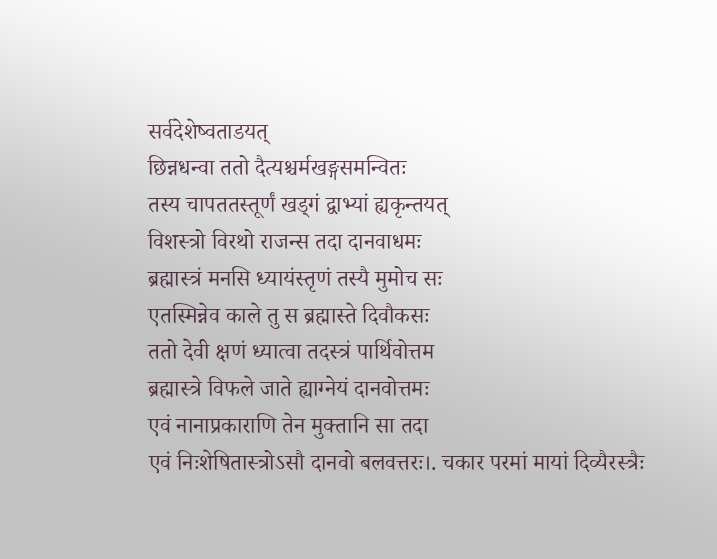सर्वदेशेष्वताडयत्
छिन्नधन्वा ततो दैत्यश्चर्मखङ्गसमन्वितः
तस्य चापततस्तूर्णं खड्गं द्वाभ्यां ह्यकृन्तयत्
विशस्त्रो विरथो राजन्स तदा दानवाधमः
ब्रह्मास्त्रं मनसि ध्यायंस्तृणं तस्यै मुमोच सः
एतस्मिन्नेव काले तु स ब्रह्मास्ते दिवौकसः
ततो देवी क्षणं ध्यात्वा तदस्त्रं पार्थिवोत्तम
ब्रह्मास्त्रे विफले जाते ह्याग्नेयं दानवोत्तमः
एवं नानाप्रकाराणि तेन मुक्तानि सा तदा
एवं निःशेषितास्त्रोऽसौ दानवो बलवत्तरः।. चकार परमां मायां दिव्यैरस्त्रैः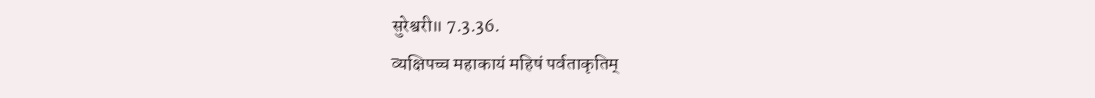सुरेश्वरी॥ 7.3.36.
व्यक्षिपच्च महाकायं महिषं पर्वताकृतिम्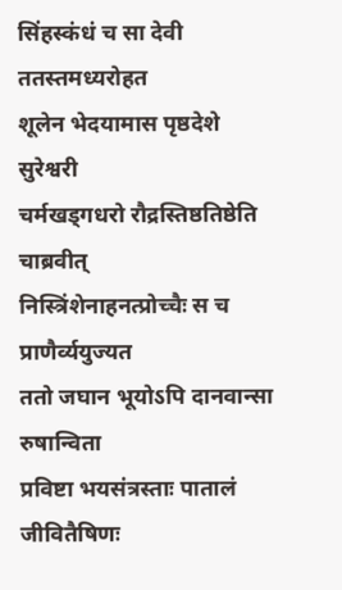सिंहस्कंधं च सा देवी ततस्तमध्यरोहत
शूलेन भेदयामास पृष्ठदेशे सुरेश्वरी
चर्मखड्गधरो रौद्रस्तिष्ठतिष्ठेति चाब्रवीत्
निस्त्रिंशेनाहनत्प्रोच्चैः स च प्राणैर्व्ययुज्यत
ततो जघान भूयोऽपि दानवान्सा रुषान्विता
प्रविष्टा भयसंत्रस्ताः पातालं जीवितैषिणः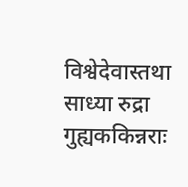विश्वेदेवास्तथा साध्या रुद्रा गुह्यककिन्नराः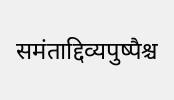समंताद्दिव्यपुष्पैश्च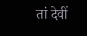तां देवीं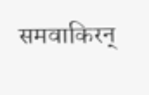समवाकिरन्